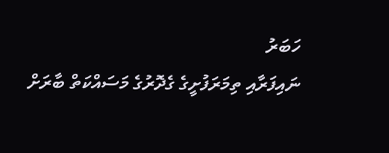ހަބަރު
ނައިފަރާއި ތިމަރަފުށީގެ ގެދޮރުގެ މަސައްކަތް ބާރަށް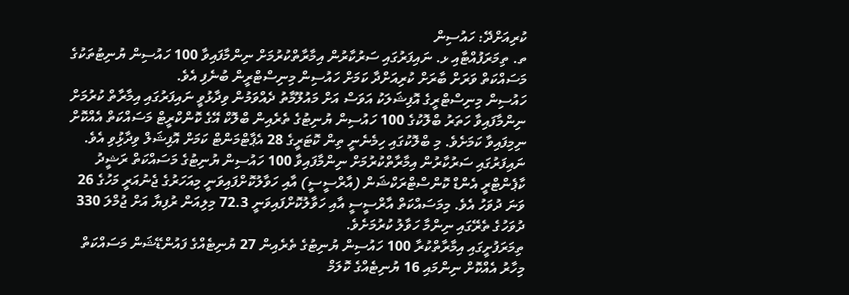ކުރިއަށްދޭ: ހައުސިން
ތ. ތިމަރަފުއްޓާއި ޅ. ނައިފަރުގައި ސަރުކާރުން އިމާރާތްކުރުމަށް ނިންމާފައިވާ 100 ހައުސިން ޔުނިޓުތަކުގެ މަސައްކަތް ވަރަށް ބާރަށް ކުރިއަށްދާ ކަމަށް ހައުސިން މިނިސްޓްރީން ބުނެފި އެވެ.
ހައުސިން މިނިސްޓްރީގެ އޮފިޝަލަކު އަވަސް އަށް މައުލޫމާތު ދެއްވަމުން ވިދާޅުވީ ނައިފަރުގައި އިމާރާތް ކުރުމަށް ނިންމާފައިވާ ހަތަރު ބްލޮކުގެ 100 ހައުސިން ޔުނިޓުގެ ތެރެއިން ބްލޮކް އޭގެ ކޮންކްރީޓް މަސައްކަތް އެއްކޮށް ނިމިފައިވާ ކަމަށެވެ. މި ބްލޮކުގައި ހިމެނެނީ ތިން ކޮޓަރީގެ 28 އެޕާޓްމަންޓް ކަމަށް އޮފިޝަލް ވިދާޅިުވި އެވެ.
ނައިފަރުގައި ސަރުކާރުން އިމާރާތްކުރުމަށް ނިންމާފައިވާ 100 ހައުސިން ޔުނިޓުގެ މަސައްކަތް ރަޝީދު ކާޕެންޓްރީ އެންޑް ކޮންސްޓްރަކްޝަން (އާރްސީސީ) އާއި ހަވާލުކޮށްފައިވަނީ މިއަހަރުގެ ޖެނުއަރީ މަހުގެ 26 ވަނަ ދުވަހު އެވެ. މިމަސައްކަތް އާރްސީސީ އާއި ހަވާލުކޮށްފައިވަނީ 72.3 މިލިއަން ރުފިޔާ އަށް ޖުމްލަ 330 ދުވަހުގެ ތެރޭގައި ނިންމާ ހަވާލު ކުރުމަށެވެ.
ތިމަރަފުށީގައި އިމާރާތްކުރާ 100 ހައުސިން ޔުނިޓުގެ ތެރެއިން 27 ޔުނިޓެއްގެ ފައުންޑޭޝަން މަސައްކަތް މިހާރު އެއްކޮށް ނިންމައި 16 ޔުނިޓެއްގެ ކޮލަމް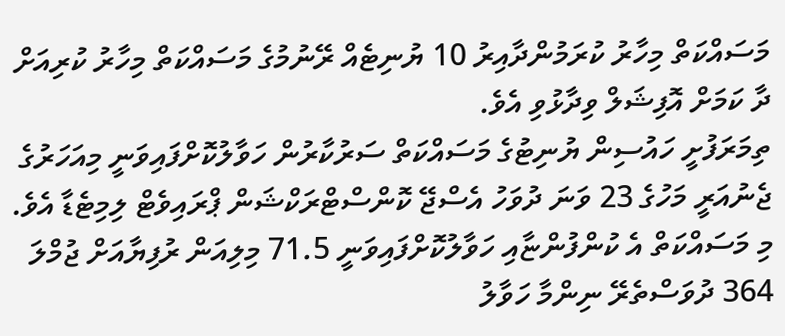މަސައްކަތް މިހާރު ކުރަމުންދާއިރު 10 ޔުނިޓެއް ރޭނުމުގެ މަސައްކަތް މިހާރު ކުރިއަށް ދާ ކަމަށް އޮފިޝަލް ވިދާޅުވި އެވެ.
ތިމަރަފުށީ ހައުސިން ޔުނިޓުގެ މަސައްކަތް ސަރުކާރުން ހަވާލުކޮށްފައިވަނީ މިއަހަރުގެ ޖެނުއަރީ މަހުގެ 23 ވަނަ ދުވަހު އެސްޖޭ ކޮންސްޓްރަކްޝަން ޕްރައިވެޓް ލިމިޓެޑާ އެވެ. މި މަސައްކަތް އެ ކުންފުންޏާއި ހަވާލުކޮށްފައިވަނީ 71.5 މިލިއަން ރުފިޔާއަށް ޖުމްލަ 364 ދުވަސްތެރޭ ނިންމާ ހަވާލު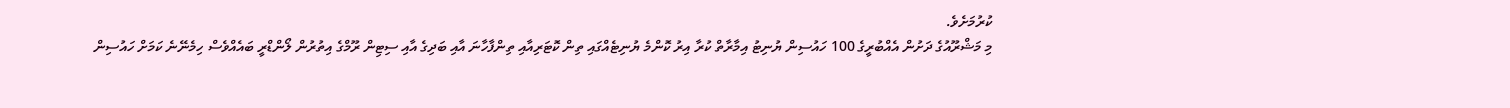ކުރުމަށެވެ.
މި މަޝްރޫއުގެ ދަށުން އެއްބުރީގެ 100 ހައުސިން ޔުނިޓު އިމާރާތް ކުރާ އިރު ކޮންމެ ޔުނިޓެއްގައި ތިން ކޮޓަރިއާއި ތިންފާހާނަ އާއި ބަދިގެ އާއި ސިޓިން ރޫމްގެ އިތުރުން ލޯންޑްރީ ބައެއްވެސް ހިމެނޭނެ ކަމަށް ހައުސިން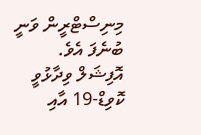މިނިސްޓްރީން ވަނީ ބުނެފަ އެވެ.
އޮފިޝަލް ވިދާޅުވީ ކޮވިޑް-19 އާއި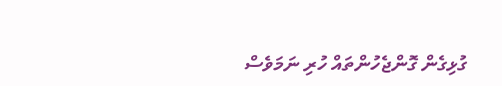ގުޅިގެން ގޮންޖެހުންތައް ހުރި ނަމަވެސް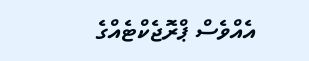އެއްވެސް ޕްރޮޖެކްޓެއްގެ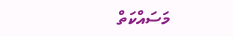މަސައްކަތް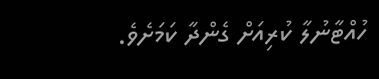ހުއްޓާނުލާ ކުރިއަށް ގެންދާ ކަމަށެވެ.